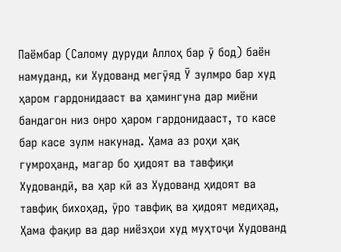Паёмбар (Салому дуруди Аллоҳ бар ӯ бод) баён намуданд, ки Худованд мегӯяд Ӯ зулмро бар худ ҳаром гардонидааст ва ҳамингуна дар миёни бандагон низ онро ҳаром гардонидааст, то касе бар касе зулм накунад. Ҳама аз роҳи ҳақ гумроҳанд, магар бо ҳидоят ва тавфиқи Худовандӣ, ва ҳар кӣ аз Худованд ҳидоят ва тавфиқ бихоҳад, ӯро тавфиқ ва ҳидоят медиҳад, Ҳама фақир ва дар ниёзҳои худ муҳтоҷи Худованд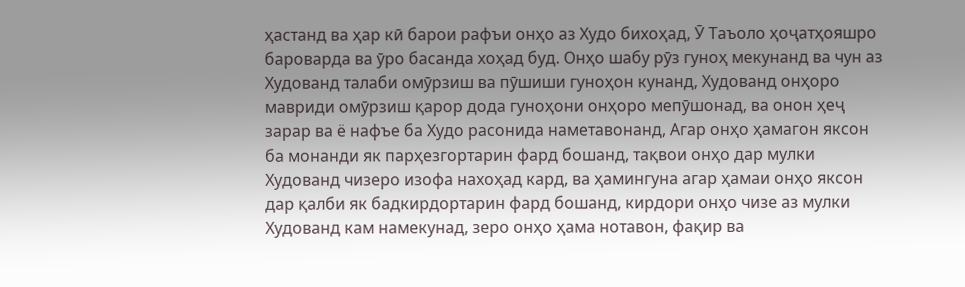ҳастанд ва ҳар кӣ барои рафъи онҳо аз Худо бихоҳад, Ӯ Таъоло ҳоҷатҳояшро бароварда ва ӯро басанда хоҳад буд. Онҳо шабу рӯз гуноҳ мекунанд ва чун аз Худованд талаби омӯрзиш ва пӯшиши гуноҳон кунанд, Худованд онҳоро мавриди омӯрзиш қарор дода гуноҳони онҳоро мепӯшонад, ва онон ҳеҷ зарар ва ё нафъе ба Худо расонида наметавонанд, Агар онҳо ҳамагон яксон ба монанди як парҳезгортарин фард бошанд, тақвои онҳо дар мулки Худованд чизеро изофа нахоҳад кард, ва ҳамингуна агар ҳамаи онҳо яксон дар қалби як бадкирдортарин фард бошанд, кирдори онҳо чизе аз мулки Худованд кам намекунад, зеро онҳо ҳама нотавон, фақир ва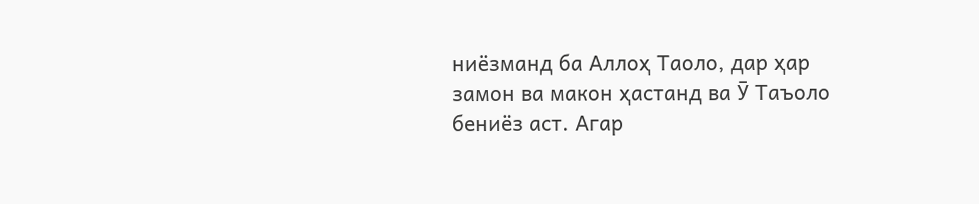ниёзманд ба Аллоҳ Таоло, дар ҳар замон ва макон ҳастанд ва Ӯ Таъоло бениёз аст. Агар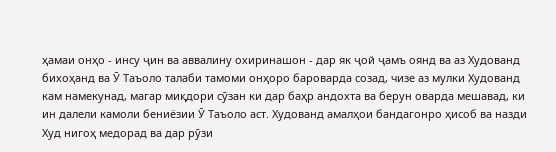ҳамаи онҳо - инсу ҷин ва аввалину охиринашон - дар як ҷой ҷамъ оянд ва аз Худованд бихоҳанд ва Ӯ Таъоло талаби тамоми онҳоро бароварда созад, чизе аз мулки Худованд кам намекунад, магар миқдори сӯзан ки дар баҳр андохта ва берун оварда мешавад, ки ин далели камоли бениёзии Ӯ Таъоло аст. Худованд амалҳои бандагонро ҳисоб ва назди Худ нигоҳ медорад ва дар рӯзи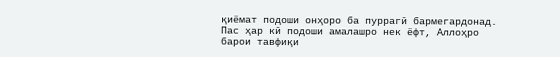қиёмат подоши онҳоро ба пуррагӣ бармегардонад. Пас ҳар кӣ подоши амалашро нек ёфт, Аллоҳро барои тавфиқи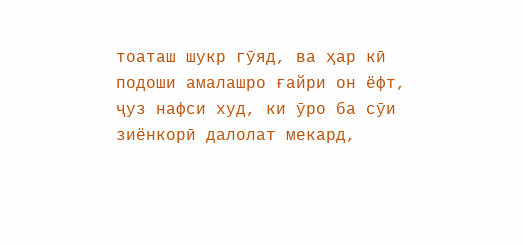тоаташ шукр гӯяд, ва ҳар кӣ подоши амалашро ғайри он ёфт, ҷуз нафси худ, ки ӯро ба сӯи зиёнкорӣ далолат мекард,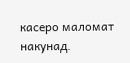касеро маломат накунад.